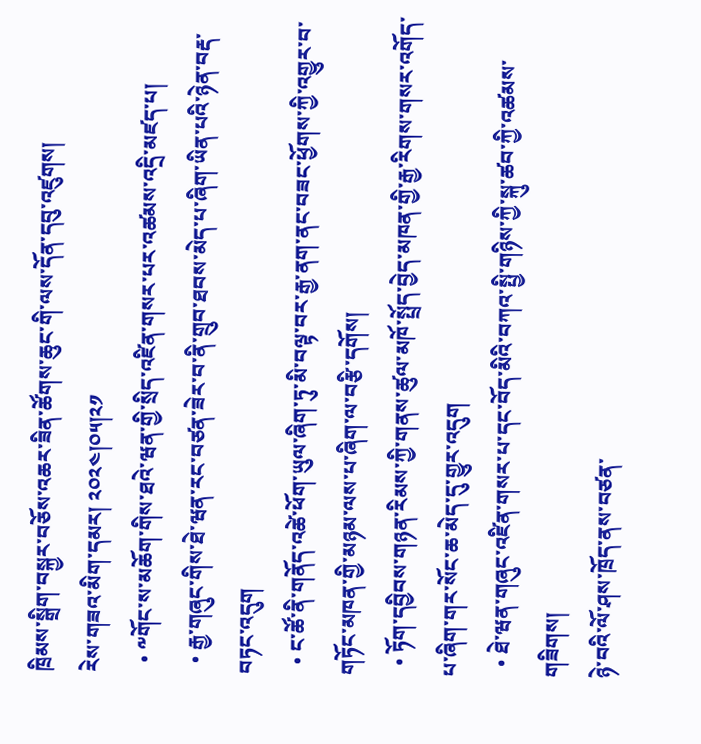ཁྲིམས་སྒྲིག་བསྐྱར་བཅོས་འཆར་ཟིན་ཚོགས་ཆུང་གི་ལས་དོན་དབུ་འཛུགས།
རེས་གཟའ་མིག་དམར། ༢༠༢༤།༠༥།༢༡
  • ༸གོང་ས་མཆོག་གིས་ཐའེ་ཝན་གྱི་སྲིད་འཛིན་གསར་པར་འཚམས་འདྲི་མཛད་པ།
  • རྒྱ་གཞུང་གིས་ཐེ་ཝན་རང་བཙན་ཟེར་བ་ནི་གྲུབ་ཐབས་མེད་པ་ཞིག་ཡིན་པའི་ཉེན་བརྡ་བཏང་འདུག
  • ང་ཚོ་ནི་གནོད་འཚེ་ཕོག་ཡུལ་ཞིག་ཏུ་མི་བལྟ་བར་རྒྱ་ནག་ནང་བཟང་ཕྱོགས་ཀྱི་འགྱུར་བ་གཏོང་མཁན་གྱི་མཉམ་ལས་པ་ཞིག་ལ་བརྩི་དགོས།
  • ཏོག་དབྱིབས་གཉན་རིམས་ཀྱི་གནས་ཚུལ་མཁོ་སྤྲོད་བྱེད་མཁན་གྱི་རྒྱ་རིགས་གསར་འགོད་པ་ཞིག་གར་སོང་ཆ་མེད་དུ་གྱུར་འདུག
  • ཐེ་ཝན་གཞུང་འཛིན་གསར་པ་དང་བོད་མིའི་བཀའ་སྤྱི་གཉིས་ཀྱི་སྐུ་ཚབ་ཀྱི་འཚམས་གཟིགས།
ཉེ་བའི་ལོ་ཤས་ཁྲོད་ནས་བཙན་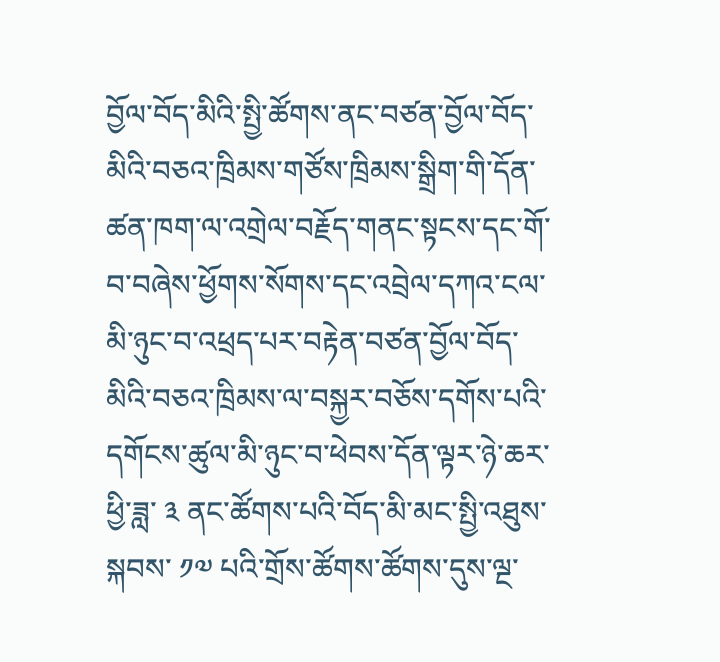བྱོལ་བོད་མིའི་སྤྱི་ཚོགས་ནང་བཙན་བྱོལ་བོད་མིའི་བཅའ་ཁྲིམས་གཙོས་ཁྲིམས་སྒྲིག་གི་དོན་ཚན་ཁག་ལ་འགྲེལ་བརྗོད་གནང་སྟངས་དང་གོ་བ་བཞེས་ཕྱོགས་སོགས་དང་འབྲེལ་དཀའ་ངལ་མི་ཉུང་བ་འཕྲད་པར་བརྟེན་བཙན་བྱོལ་བོད་མིའི་བཅའ་ཁྲིམས་ལ་བསྐྱར་བཅོས་དགོས་པའི་དགོངས་ཚུལ་མི་ཉུང་བ་ཕེབས་དོན་ལྟར་ཉེ་ཆར་ཕྱི་ཟླ་ ༣ ནང་ཚོགས་པའི་བོད་མི་མང་སྤྱི་འཐུས་སྐབས་ ༡༧ པའི་གྲོས་ཚོགས་ཚོགས་དུས་ལྔ་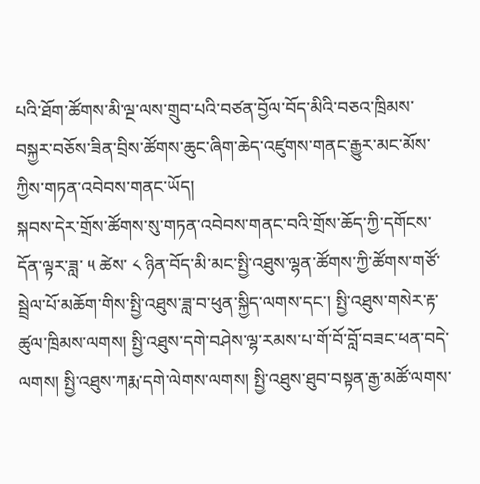པའི་ཐོག་ཚོགས་མི་ལྔ་ལས་གྲུབ་པའི་བཙན་བྱོལ་བོད་མིའི་བཅའ་ཁྲིམས་བསྐྱར་བཅོས་ཟིན་བྲིས་ཚོགས་ཆུང་ཞིག་ཆེད་འཛུགས་གནང་རྒྱུར་མང་མོས་ཀྱིས་གཏན་འབེབས་གནང་ཡོད།
སྐབས་དེར་གྲོས་ཚོགས་སུ་གཏན་འབེབས་གནང་བའི་གྲོས་ཆོད་ཀྱི་དགོངས་དོན་ལྟར་ཟླ་ ༥ ཚེས་ ༨ ཉིན་བོད་མི་མང་སྤྱི་འཐུས་ལྷན་ཚོགས་ཀྱི་ཚོགས་གཙོ་སྦྲེལ་པོ་མཆོག་གིས་སྤྱི་འཐུས་ཟླ་བ་ཕུན་སྐྱིད་ལགས་དང་། སྤྱི་འཐུས་གསེར་རྟ་ཚུལ་ཁྲིམས་ལགས། སྤྱི་འཐུས་དགེ་བཤེས་ལྷ་རམས་པ་གོ་བོ་བློ་བཟང་ཕན་བདེ་ལགས། སྤྱི་འཐུས་ཀརྨ་དགེ་ལེགས་ལགས། སྤྱི་འཐུས་ཐུབ་བསྟན་རྒྱ་མཚོ་ལགས་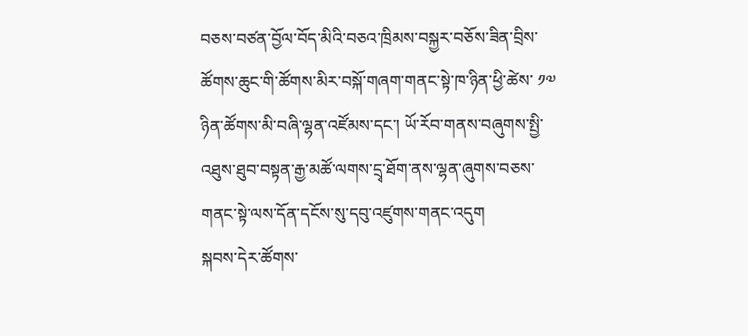བཅས་བཙན་བྱོལ་བོད་མིའི་བཅའ་ཁྲིམས་བསྐྱར་བཅོས་ཟིན་བྲིས་ཚོགས་ཆུང་གི་ཚོགས་མིར་བསྐོ་གཞག་གནང་སྟེ་ཁ་ཉིན་ཕྱི་ཚེས་ ༡༧ ཉིན་ཚོགས་མི་བཞི་ལྷན་འཛོམས་དང་། ཡོ་རོབ་གནས་བཞུགས་སྤྱི་འཐུས་ཐུབ་བསྟན་རྒྱ་མཚོ་ལགས་དྲྭ་ཐོག་ནས་ལྷན་ཞུགས་བཅས་གནང་སྟེ་ལས་དོན་དངོས་སུ་དབུ་འཛུགས་གནང་འདུག
སྐབས་དེར་ཚོགས་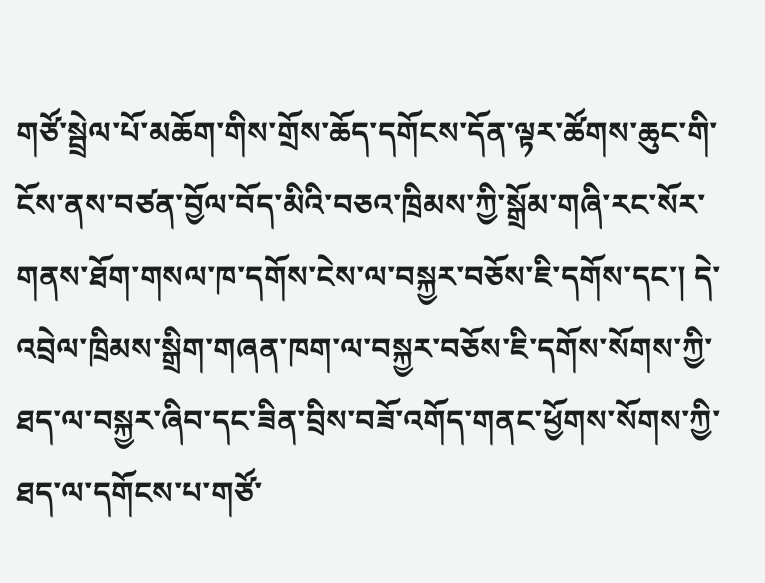གཙོ་སྦྲེལ་པོ་མཆོག་གིས་གྲོས་ཆོད་དགོངས་དོན་ལྟར་ཚོགས་ཆུང་གི་ངོས་ནས་བཙན་བྱོལ་བོད་མིའི་བཅའ་ཁྲིམས་ཀྱི་སྒྲོམ་གཞི་རང་སོར་གནས་ཐོག་གསལ་ཁ་དགོས་ངེས་ལ་བསྐྱར་བཅོས་ཇི་དགོས་དང་། དེ་འབྲེལ་ཁྲིམས་སྒྲིག་གཞན་ཁག་ལ་བསྐྱར་བཅོས་ཇི་དགོས་སོགས་ཀྱི་ཐད་ལ་བསྐྱར་ཞིབ་དང་ཟིན་བྲིས་བཟོ་འགོད་གནང་ཕྱོགས་སོགས་ཀྱི་ཐད་ལ་དགོངས་པ་གཙོ་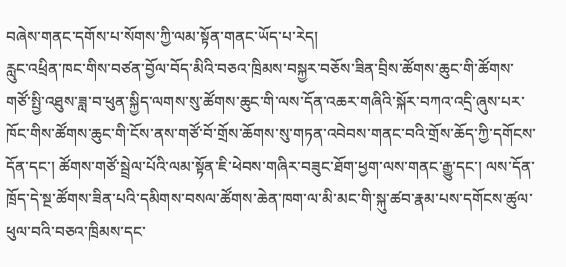བཞེས་གནང་དགོས་པ་སོགས་ཀྱི་ལམ་སྟོན་གནང་ཡོད་པ་རེད།
རླུང་འཕྲིན་ཁང་གིས་བཙན་བྱོལ་བོད་མིའི་བཅའ་ཁྲིམས་བསྐྱར་བཅོས་ཟིན་བྲིས་ཚོགས་ཆུང་གི་ཚོགས་གཙོ་སྤྱི་འཐུས་ཟླ་བ་ཕུན་སྐྱིད་ལགས་སུ་ཚོགས་ཆུང་གི་ལས་དོན་འཆར་གཞིའི་སྐོར་བཀའ་འདྲི་ཞུས་པར་ཁོང་གིས་ཚོགས་ཆུང་གི་ངོས་ནས་གཙོ་བོ་གྲོས་ཆོགས་སུ་གཏན་འབེབས་གནང་བའི་གྲོས་ཆོད་ཀྱི་དགོངས་དོན་དང་། ཚོགས་གཙོ་སྦྲེལ་པོའི་ལམ་སྟོན་ཇི་ཕེབས་གཞིར་བཟུང་ཐོག་ཕྱག་ལས་གནང་རྒྱུ་དང་། ལས་དོན་ཁྲོད་དེ་སྔ་ཚོགས་ཟིན་པའི་དམིགས་བསལ་ཚོགས་ཆེན་ཁག་ལ་མི་མང་གི་སྐུ་ཚབ་རྣམ་པས་དགོངས་ཚུལ་ཕུལ་བའི་བཅའ་ཁྲིམས་དང་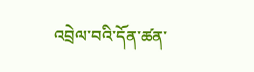འབྲེལ་བའི་དོན་ཚན་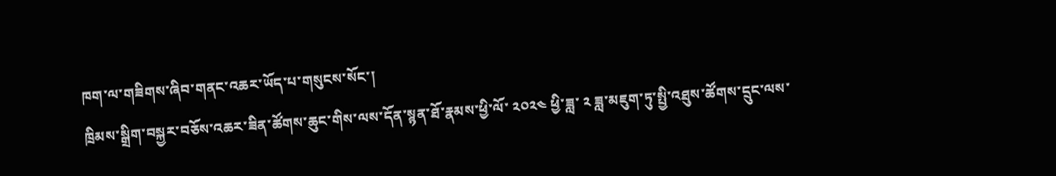ཁག་ལ་གཟིགས་ཞིབ་གནང་འཆར་ཡོད་པ་གསུངས་སོང་།
ཁྲིམས་སྒྲིག་བསྐྱར་བཅོས་འཆར་ཟིན་ཚོགས་ཆུང་གིས་ལས་དོན་སྙན་ཐོ་རྣམས་ཕྱི་ལོ་ ༢༠༢༤ ཕྱི་ཟླ་ ༢ ཟླ་མཇུག་ཏུ་སྤྱི་འཐུས་ཚོགས་དྲུང་ལས་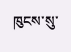ཁུངས་སུ་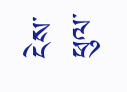ངེས་ཕུལ་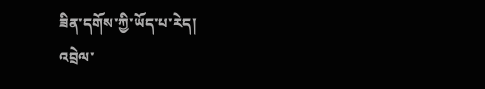ཟིན་དགོས་ཀྱི་ཡོད་པ་རེད།
འབྲེལ་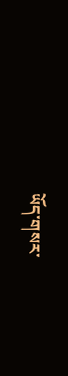ཡོད་གསར་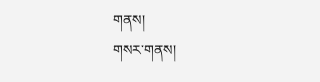གནས།
གསར་གནས།